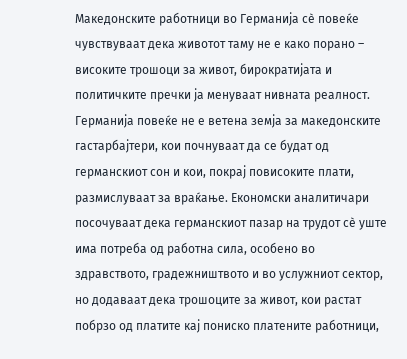Македонските работници во Германија сè повеќе чувствуваат дека животот таму не е како порано – високите трошоци за живот, бирократијата и политичките пречки ја менуваат нивната реалност. Германија повеќе не е ветена земја за македонските гастарбајтери, кои почнуваат да се будат од германскиот сон и кои, покрај повисоките плати, размислуваат за враќање. Економски аналитичари посочуваат дека германскиот пазар на трудот сѐ уште има потреба од работна сила, особено во здравството, градежништвото и во услужниот сектор, но додаваат дека трошоците за живот, кои растат побрзо од платите кај пониско платените работници,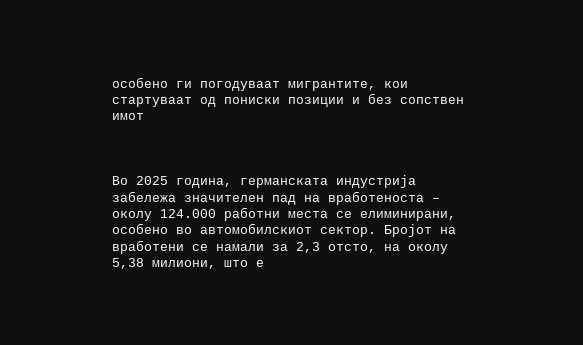особено ги погодуваат мигрантите, кои стартуваат од пониски позиции и без сопствен имот



Во 2025 година, германската индустрија забележа значителен пад на вработеноста – околу 124.000 работни места се елиминирани, особено во автомобилскиот сектор. Бројот на вработени се намали за 2,3 отсто, на околу 5,38 милиони, што е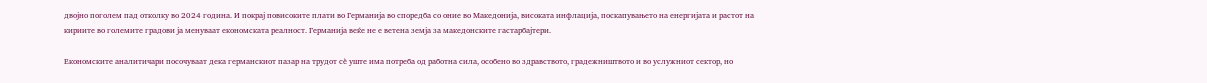двојно поголем пад отколку во 2024 година. И покрај повисоките плати во Германија во споредба со оние во Македонија, високата инфлација, поскапувањето на енергијата и растот на кириите во големите градови ја менуваат економската реалност. Германија веќе не е ветена земја за македонските гастарбајтери.

Економските аналитичари посочуваат дека германскиот пазар на трудот сѐ уште има потреба од работна сила, особено во здравството, градежништвото и во услужниот сектор, но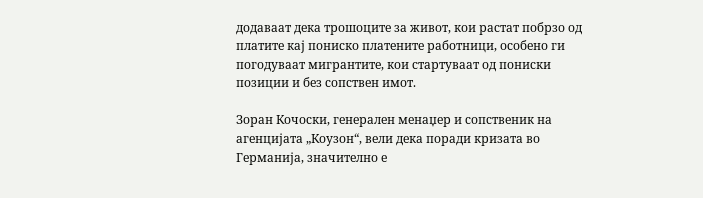додаваат дека трошоците за живот, кои растат побрзо од платите кај пониско платените работници, особено ги погодуваат мигрантите, кои стартуваат од пониски позиции и без сопствен имот.

Зоран Кочоски, генерален менаџер и сопственик на агенцијата „Коузон“, вели дека поради кризата во Германија, значително е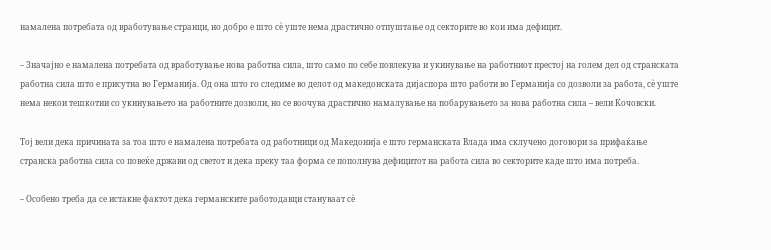намалена потребата од вработување странци, но добро е што сè уште нема драстично отпуштање од секторите во кои има дефицит.

– Значајно е намалена потребата од вработување нова работна сила, што само по себе повлекува и укинување на работниот престој на голем дел од странската работна сила што е присутна во Германија. Од она што го следиме во делот од македонската дијаспора што работи во Германија со дозволи за работа, сè уште нема некои тешкотии со укинувањето на работните дозволи, но се воочува драстично намалување на побарувањето за нова работна сила – вели Кочовски.

Тој вели дека причината за тоа што е намалена потребата од работници од Македонија е што германската Влада има склучено договори за прифаќање странска работна сила со повеќе држави од светот и дека преку таа форма се пополнува дефицитот на работа сила во секторите каде што има потреба.

– Особено треба да се истакне фактот дека германските работодавци стануваат сè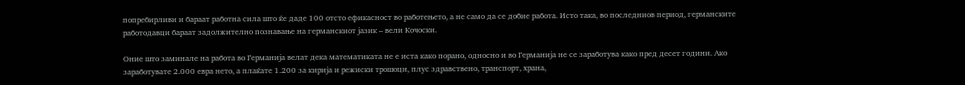попребирливи и бараат работна сила што ќе даде 100 отсто ефикасност во работењето, а не само да се добие работа. Исто така, во последниов период, германските работодавци бараат задолжително познавање на германскиот јазик – вели Кочоски.

Оние што заминале на работа во Германија велат дека математиката не е иста како порано, односно и во Германија не се заработува како пред десет години. Ако заработувате 2.000 евра нето, а плаќате 1.200 за кирија и режиски трошоци, плус здравствено, транспорт, храна,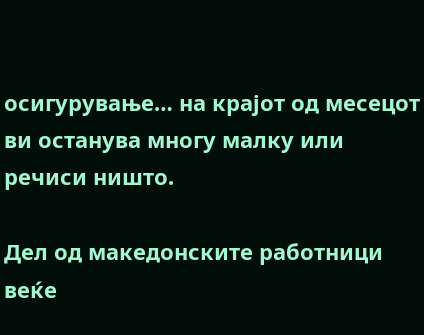осигурување… на крајот од месецот ви останува многу малку или речиси ништо.

Дел од македонските работници веќе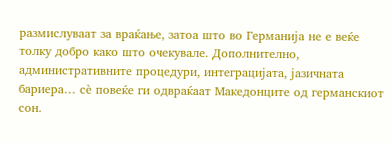размислуваат за враќање, затоа што во Германија не е веќе толку добро како што очекувале. Дополнително, административните процедури, интеграцијата, јазичната бариера… сè повеќе ги одвраќаат Македонците од германскиот сон.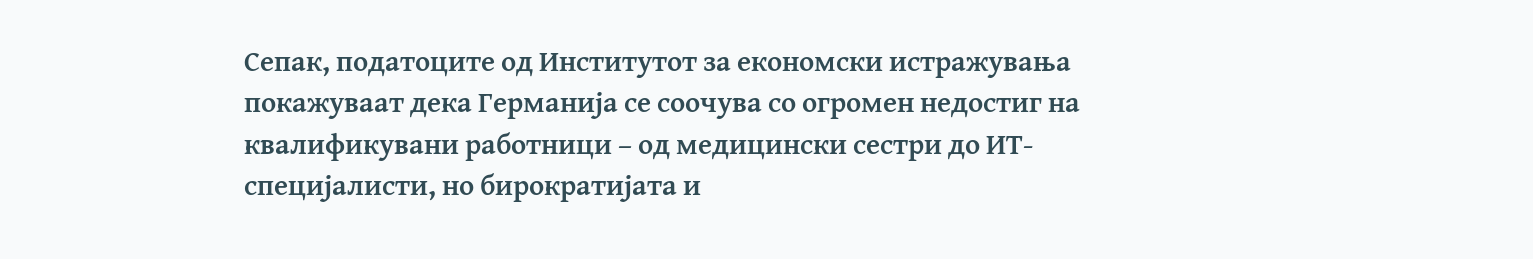Сепак, податоците од Институтот за економски истражувања  покажуваат дека Германија се соочува со огромен недостиг на квалификувани работници – од медицински сестри до ИТ- специјалисти, но бирократијата и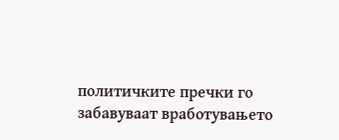политичките пречки го забавуваат вработувањето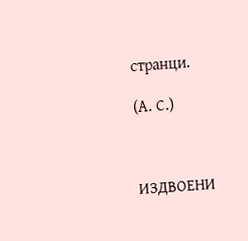странци.

(А. С.)



ИЗДВОЕНИ